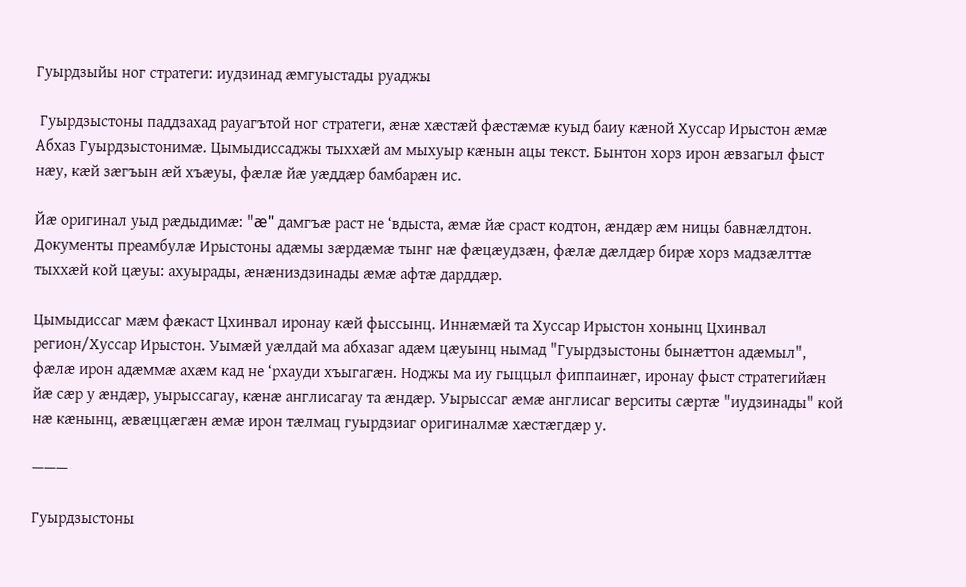Гуырдзыйы ног стратеги: иудзинад æмгуыстады руаджы

 Гуырдзыстоны паддзахад рауагътой ног стратеги, æнæ хæстæй фæстæмæ куыд баиу кæной Хуссар Ирыстон æмæ Абхаз Гуырдзыстонимæ. Цымыдиссаджы тыххæй ам мыхуыр кæнын ацы текст. Бынтон хорз ирон æвзагыл фыст нæу, кæй зæгъын æй хъæуы, фæлæ йæ уæддæр бамбарæн ис.

Йæ оригинал уыд рæдыдимæ: "æ" дамгъæ раст не ‘вдыста, æмæ йæ сраст кодтон, æндæр æм ницы бавнæлдтон. Документы преамбулæ Ирыстоны адæмы зæрдæмæ тынг нæ фæцæудзæн, фæлæ дæлдæр бирæ хорз мадзæлттæ тыххæй кой цæуы: ахуырады, æнæниздзинады æмæ афтæ дарддæр.

Цымыдиссаг мæм фæкаст Цхинвал иронау кæй фыссынц. Иннæмæй та Хуссар Ирыстон хонынц Цхинвал регион/Хуссар Ирыстон. Уымæй уæлдай ма абхазаг адæм цæуынц нымад "Гуырдзыстоны бынæттон адæмыл", фæлæ ирон адæммæ ахæм кад не ‘рхауди хъыгагæн. Ноджы ма иу гыццыл фиппаинæг, иронау фыст стратегийæн йæ сæр у æндæр, уырыссагау, кæнæ англисагау та æндæр. Уырыссаг æмæ англисаг верситы сæртæ "иудзинады" кой нæ кæнынц, æвæццæгæн æмæ ирон тæлмац гуырдзиаг оригиналмæ хæстæгдæр у.

———

Гуырдзыстоны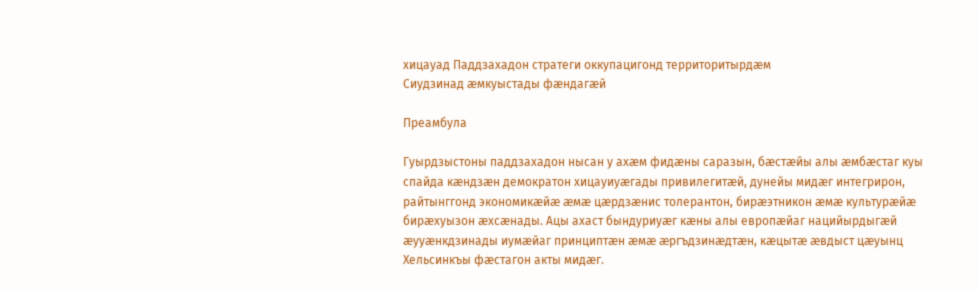хицауад Паддзахадон стратеги оккупацигонд территоритырдæм
Сиудзинад æмкуыстады фæндагæй

Преамбула

Гуырдзыстоны паддзахадон нысан у ахæм фидæны саразын, бæстæйы алы æмбæстаг куы спайда кæндзæн демократон хицауиуæгады привилегитæй, дунейы мидæг интегрирон, райтынггонд экономикæйæ æмæ цæрдзæнис толерантон, бирæэтникон æмæ культурæйæ бирæхуызон æхсæнады. Ацы ахаст бындуриуæг кæны алы европæйаг нацийырдыгæй æууæнкдзинады иумæйаг принциптæн æмæ æргъдзинæдтæн, кæцытæ æвдыст цæуынц Хельсинкъы фæстагон акты мидæг.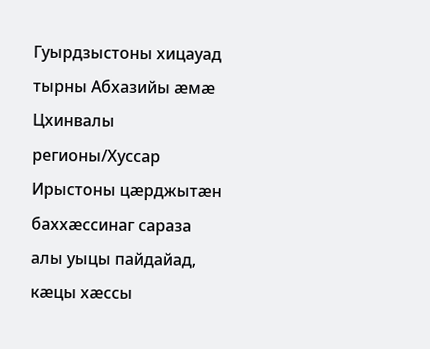Гуырдзыстоны хицауад тырны Абхазийы æмæ Цхинвалы регионы/Хуссар Ирыстоны цæрджытæн баххæссинаг сараза алы уыцы пайдайад, кæцы хæссы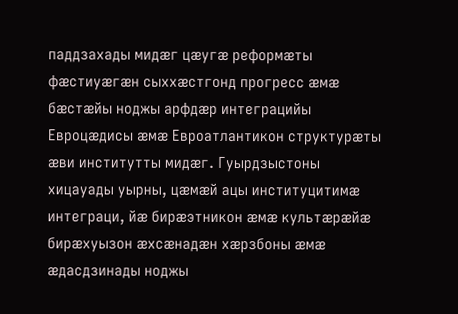паддзахады мидæг цæугæ реформæты фæстиуæгæн сыххæстгонд прогресс æмæ бæстæйы ноджы арфдæр интеграцийы Евроцæдисы æмæ Евроатлантикон структурæты æви институтты мидæг. Гуырдзыстоны хицауады уырны, цæмæй ацы институцитимæ интеграци, йæ бирæэтникон æмæ культæрæйæ бирæхуызон æхсæнадæн хæрзбоны æмæ æдасдзинады ноджы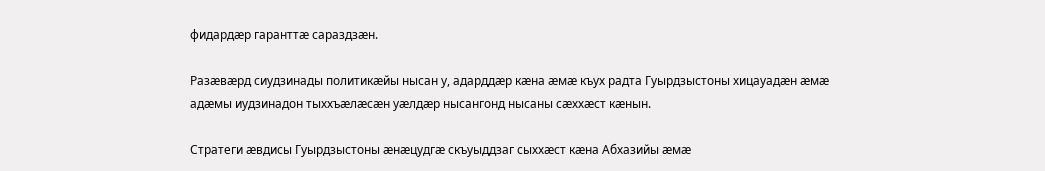фидардæр гаранттæ сараздзæн.

Разæвæрд сиудзинады политикæйы нысан у, адарддæр кæна æмæ къух радта Гуырдзыстоны хицауадæн æмæ адæмы иудзинадон тыххъæлæсæн уæлдæр нысангонд нысаны сæххæст кæнын.

Стратеги æвдисы Гуырдзыстоны æнæцудгæ скъуыддзаг сыххæст кæна Абхазийы æмæ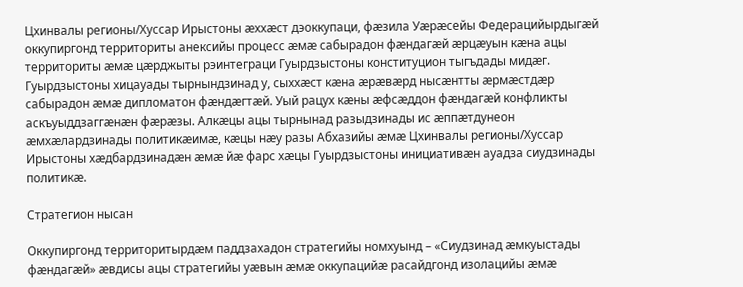Цхинвалы регионы/Хуссар Ирыстоны æххæст дэоккупаци, фæзила Уæрæсейы Федерацийырдыгæй оккупиргонд территориты анексийы процесс æмæ сабырадон фæндагæй æрцæуын кæна ацы территориты æмæ цæрджыты рэинтеграци Гуырдзыстоны конституцион тыгъдады мидæг. Гуырдзыстоны хицауады тырнындзинад у, сыххæст кæна æрæвæрд нысæнтты æрмæстдæр сабырадон æмæ дипломатон фæндæгтæй. Уый рацух кæны æфсæддон фæндагæй конфликты аскъуыддзаггæнæн фæрæзы. Алкæцы ацы тырнынад разыдзинады ис æппæтдунеон æмхæлардзинады политикæимæ, кæцы нæу разы Абхазийы æмæ Цхинвалы регионы/Хуссар Ирыстоны хæдбардзинадæн æмæ йæ фарс хæцы Гуырдзыстоны инициативæн ауадза сиудзинады политикæ.

Стратегион нысан

Оккупиргонд территоритырдæм паддзахадон стратегийы номхуынд – «Сиудзинад æмкуыстады фæндагæй» æвдисы ацы стратегийы уæвын æмæ оккупацийæ расайдгонд изолацийы æмæ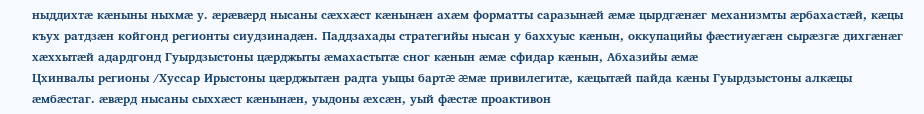ныддихтæ кæныны ныхмæ у. æрæвæрд нысаны сæххæст кæнынæн ахæм форматты саразынæй æмæ цырдгæнæг механизмты æрбахастæй, кæцы къух ратдзæн койгонд регионты сиудзинадæн. Паддзахады стратегийы нысан у баххуыс кæнын, оккупацийы фæстиуæгæн сырæзгæ дихгæнæг хæххытæй адардгонд Гуырдзыстоны цæрджыты æмахастытæ сног кæнын æмæ сфидар кæнын, Абхазийы æмæ
Цхинвалы регионы /Хуссар Ирыстоны цæрджытæн радта уыцы бартæ æмæ привилегитæ, кæцытæй пайда кæны Гуырдзыстоны алкæцы æмбæстаг. æвæрд нысаны сыххæст кæнынæн, уыдоны æхсæн, уый фæстæ проактивон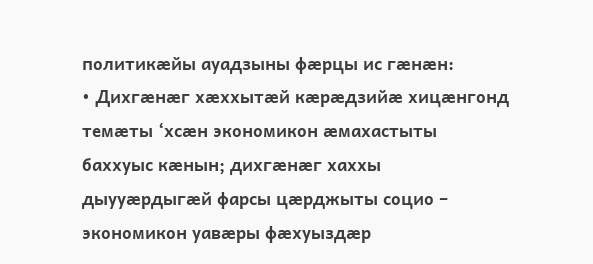политикæйы ауадзыны фæрцы ис гæнæн:
• Дихгæнæг хæххытæй кæрæдзийæ хицæнгонд темæты ‘хсæн экономикон æмахастыты баххуыс кæнын; дихгæнæг хаххы дыууæрдыгæй фарсы цæрджыты социо – экономикон уавæры фæхуыздæр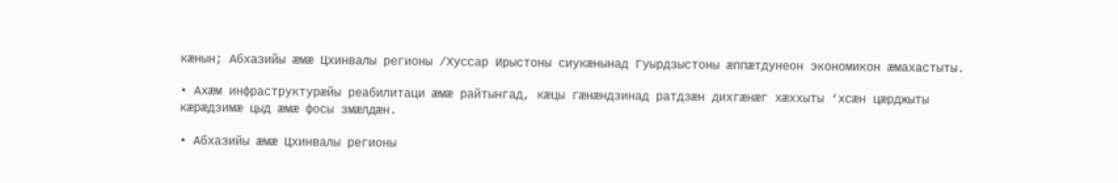кæнын; Абхазийы æмæ Цхинвалы регионы /Хуссар Ирыстоны сиукæнынад Гуырдзыстоны æппæтдунеон экономикон æмахастыты.

• Ахæм инфраструктурæйы реабилитаци æмæ райтынгад, кæцы гæнæндзинад ратдзæн дихгæнæг хæххыты ‘хсæн цæрджыты кæрæдзимæ цыд æмæ фосы змæлдæн.

• Абхазийы æмæ Цхинвалы регионы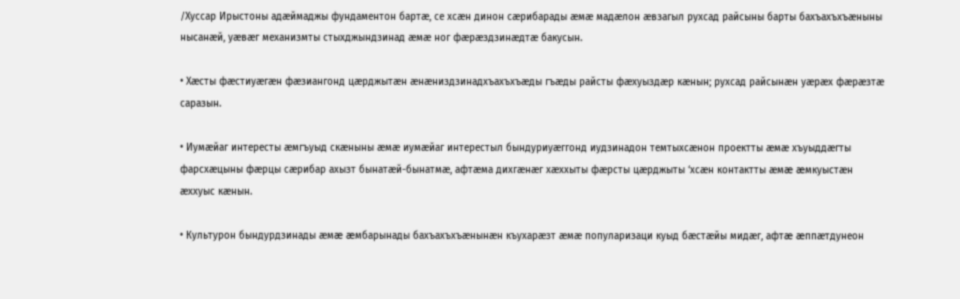/Хуссар Ирыстоны адæймаджы фундаментон бартæ, се хсæн динон сæрибарады æмæ мадæлон æвзагыл рухсад райсыны барты бахъахъхъæныны нысанæй, уæвæг механизмты стыхджындзинад æмæ ног фæрæздзинæдтæ бакусын.

• Хæсты фæстиуæгæн фæзиангонд цæрджытæн æнæниздзинадхъахъхъæды гъæды райсты фæхуыздæр кæнын; рухсад райсынæн уæрæх фæрæзтæ саразын.

• Иумæйаг интересты æмгъуыд скæныны æмæ иумæйаг интерестыл бындуриуæггонд иудзинадон темтыхсæнон проектты æмæ хъуыддæгты фарсхæцыны фæрцы сæрибар ахызт бынатæй-бынатмæ, афтæма дихгæнæг хæххыты фæрсты цæрджыты ‘хсæн контактты æмæ æмкуыстæн æххуыс кæнын.

• Культурон бындурдзинады æмæ æмбарынады бахъахъхъæнынæн къухарæзт æмæ популаризаци куыд бæстæйы мидæг, афтæ æппæтдунеон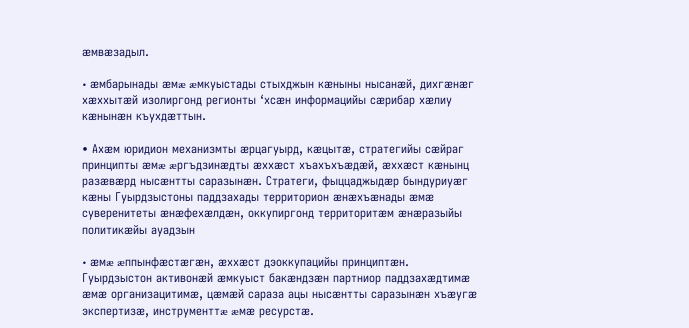æмвæзадыл.

• æмбарынады æмæ æмкуыстады стыхджын кæныны нысанæй, дихгæнæг хæххытæй изолиргонд регионты ‘хсæн информацийы сæрибар хæлиу кæнынæн къухдæттын.

• Ахæм юридион механизмты æрцагуырд, кæцытæ, стратегийы сæйраг принципты æмæ æргъдзинæдты æххæст хъахъхъæдæй, æххæст кæнынц разæвæрд нысæнтты саразынæн. Стратеги, фыццаджыдæр бындуриуæг кæны Гуырдзыстоны паддзахады территорион æнæхъæнады æмæ суверенитеты æнæфехæлдæн, оккупиргонд территоритæм æнæразыйы политикæйы ауадзын

• æмæ æппынфæстæгæн, æххæст дэоккупацийы принциптæн.
Гуырдзыстон активонæй æмкуыст бакæндзæн партниор паддзахæдтимæ æмæ организацитимæ, цæмæй сараза ацы нысæнтты саразынæн хъæугæ экспертизæ, инструменттæ æмæ ресурстæ.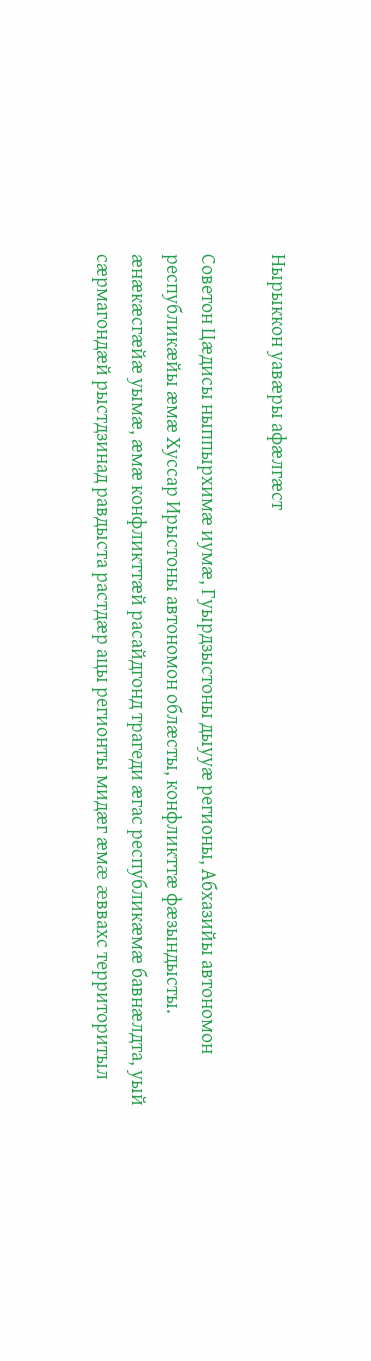Нырыккон уавæры афæлгæст

Советон Цæдисы ныппырхимæ иумæ, Гуырдзыстоны дыууæ регионы, Абхазийы автономон республикæйы æмæ Хуссар Ирыстоны автономон облæсты, конфликттæ фæзындысты. æнæкæсгæйæ уымæ, æмæ конфликттæй расайдгонд трагеди æгас республикæмæ бавнæлдта, уый сæрмагондæй рыстдзинад равдыста растдæр ацы регионты мидæг æмæ æввахс территоритыл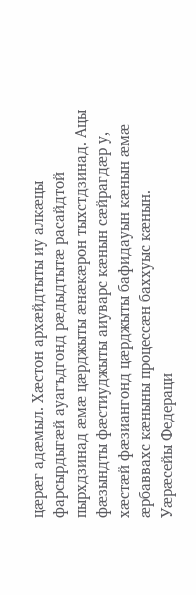цæрæг адæмыл. Хæстон архæйдтыты иу алкæцы фарсырдыгæй ауагъдгонд рæдыдтытæ расайдтой пырхдзинад æмæ цæрджыты æнæкæрон тыхстдзинад. Ацы фæзындты фæстиуджыты аиуварс кæнын сæйрагдæр у, хæстæй фæзиангонд цæрджыты бафидауын кæнын æмæ æрбаввахс кæныны процессæн баххуыс кæнын.
Уæрæсейы Федераци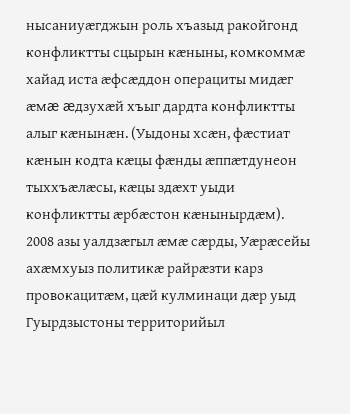нысаниуæгджын роль хъазыд ракойгонд конфликтты сцырын кæныны, комкоммæ хайад иста æфсæддон операциты мидæг æмæ æдзухæй хъыг дардта конфликтты алыг кæнынæн. (Уыдоны хсæн, фæстиат кæнын кодта кæцы фæнды æппæтдунеон тыххъæлæсы, кæцы здæхт уыди конфликтты æрбæстон кæнынырдæм). 2008 азы уалдзæгыл æмæ сæрды, Уæрæсейы ахæмхуыз политикæ райрæзти карз провокацитæм, цæй кулминаци дæр уыд Гуырдзыстоны территорийыл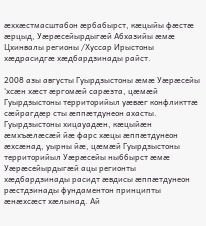æххæстмасштабон æрбабырст, кæцыйы фæстæ æрцыд, Уæрæсейырдыгæй Абхазийы æмæ Цхинвалы регионы /Хуссар Ирыстоны хæдрасидгæ хæдбардзинады райст.

2008 азы августы Гуырдзыстоны æмæ Уæрæсейы ‘хсæн хæст æргомæй сарæзта, цæмæй Гуырдзыстоны территорийыл уæвæг конфликттæ сæйрагдæр сты æппæтдунеон ахасты. Гуырдзыстоны хицауадæн, кæцыйæн æмхъæлæсæй йæ фарс хæцы æппæтдунеон æхсæнад, уырны йæ, цæмæй Гуырдзыстоны территорийыл Уæрæсейы ныббырст æмæ Уæрæсейырдыгæй ацы регионты хæдбардзинады расидт æвдисы æппæтдунеон рæстдзинады фундаментон принципты æнæхсæст хæлынад. Ай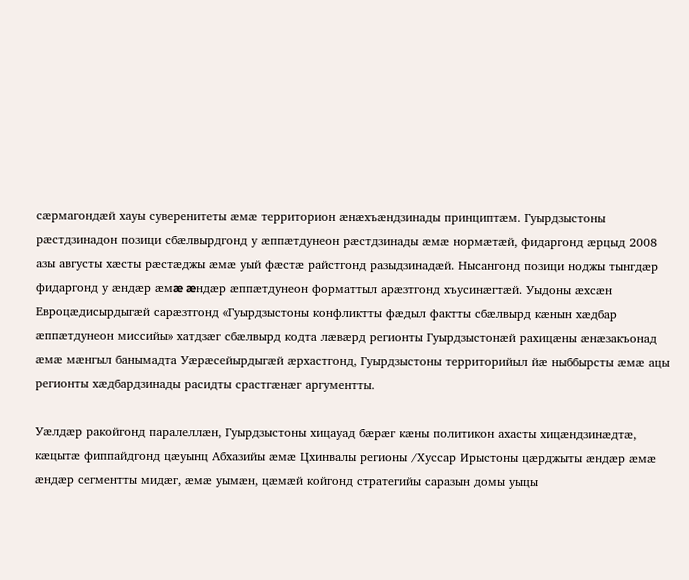сæрмагондæй хауы суверенитеты æмæ территорион æнæхъæндзинады принциптæм. Гуырдзыстоны рæстдзинадон позици сбæлвырдгонд у æппæтдунеон рæстдзинады æмæ нормæтæй, фидаргонд æрцыд 2008 азы августы хæсты рæстæджы æмæ уый фæстæ райстгонд разыдзинадæй. Нысангонд позици ноджы тынгдæр фидаргонд у æндæр æмæ æндæр æппæтдунеон форматтыл арæзтгонд хъусинæгтæй. Уыдоны æхсæн Евроцæдисырдыгæй сарæзтгонд «Гуырдзыстоны конфликтты фæдыл фактты сбæлвырд кæнын хæдбар æппæтдунеон миссийы» хатдзæг сбæлвырд кодта лæвæрд регионты Гуырдзыстонæй рахицæны æнæзакъонад æмæ мæнгыл банымадта Уæрæсейырдыгæй æрхастгонд, Гуырдзыстоны территорийыл йæ ныббырсты æмæ ацы регионты хæдбардзинады расидты срастгæнæг аргументты.

Уæлдæр ракойгонд паралеллæн, Гуырдзыстоны хицауад бæрæг кæны политикон ахасты хицæндзинæдтæ, кæцытæ фиппайдгонд цæуынц Абхазийы æмæ Цхинвалы регионы /Хуссар Ирыстоны цæрджыты æндæр æмæ æндæр сегментты мидæг, æмæ уымæн, цæмæй койгонд стратегийы саразын домы уыцы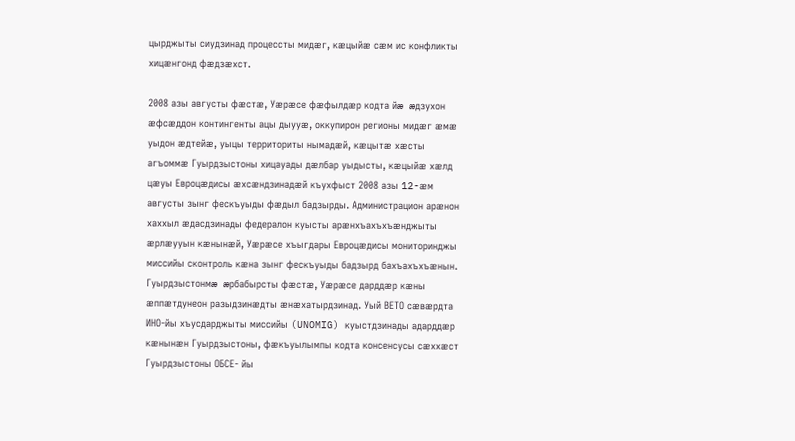цырджыты сиудзинад процессты мидæг, кæцыйæ сæм ис конфликты хицæнгонд фæдзæхст.

2008 азы августы фæстæ, Уæрæсе фæфылдæр кодта йæ æдзухон æфсæддон контингенты ацы дыууæ, оккупирон регионы мидæг æмæ уыдон æдтейæ, уыцы территориты нымадæй, кæцытæ хæсты агъоммæ Гуырдзыстоны хицауады дæлбар уыдысты, кæцыйæ хæлд цæуы Евроцæдисы æхсæндзинадæй къухфыст 2008 азы 12-æм августы зынг фескъуыды фæдыл бадзырды. Администрацион арæнон хаххыл æдасдзинады федералон куысты арæнхъахъхъæнджыты æрлæууын кæнынæй, Уæрæсе хъыгдары Евроцæдисы мониторинджы миссийы сконтроль кæна зынг фескъуыды бадзырд бахъахъхъæнын. Гуырдзыстонмæ æрбабырсты фæстæ, Уæрæсе дарддæр кæны æппæтдунеон разыдзинæдты æнæхатырдзинад. Уый ВЕТО сæвæрдта ИНО-йы хъусдарджыты миссийы (UNOMIG) куыстдзинады адарддæр кæнынæн Гуырдзыстоны, фæкъуылымпы кодта консенсусы сæххæст Гуырдзыстоны ОБСЕ- йы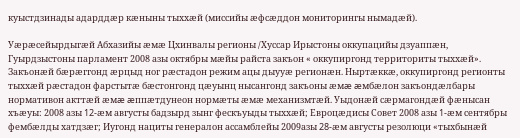куыстдзинады адарддæр кæныны тыххæй (миссийы æфсæддон мониторингы нымадæй).

Уæрæсейырдыгæй Абхазийы æмæ Цхинвалы регионы /Хуссар Ирыстоны оккупацийы дзуаппæн, Гуырдзыстоны парламент 2008 азы октябры мæйы райста закъон « оккупиргонд территориты тыххæй». Закъонæй бæрæггонд æрцыд ног рæстадон режим ацы дыууæ регионæн. Ныртæккæ, оккупиргонд регионты тыххæй рæстадон фарстытæ бæстонгонд цæуынц нысангонд закъоны æмæ æмбæлон закъондæлбары нормативон акттæй æмæ æппæтдунеон нормæты æмæ механизмтæй. Уыдонæй сæрмагондæй фæнысан хъæуы: 2008 азы 12-æм августы бадзырд зынг фескъуыды тыххæй; Евроцæдисы Совет 2008 азы 1-æм сентябры фембæлды хатдзæг; Иугонд нациты генералон ассамблейы 2009азы 28-æм августы резолюци «тыхбынæй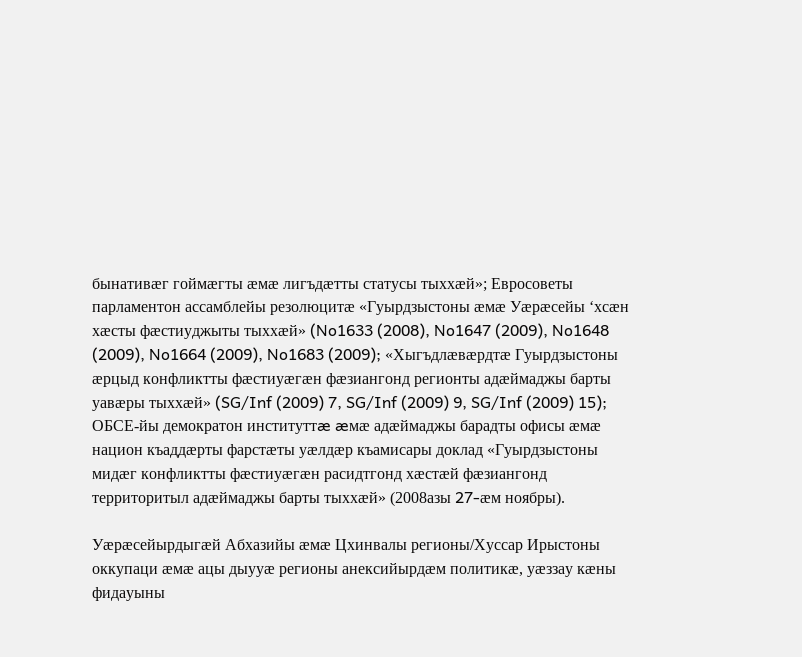бынативæг гоймæгты æмæ лигъдæтты статусы тыххæй»; Евросоветы парламентон ассамблейы резолюцитæ «Гуырдзыстоны æмæ Уæрæсейы ‘хсæн хæсты фæстиуджыты тыххæй» (No1633 (2008), No1647 (2009), No1648 (2009), No1664 (2009), No1683 (2009); «Хыгъдлæвæрдтæ Гуырдзыстоны æрцыд конфликтты фæстиуæгæн фæзиангонд регионты адæймаджы барты уавæры тыххæй» (SG/Inf (2009) 7, SG/Inf (2009) 9, SG/Inf (2009) 15); ОБСЕ-йы демократон институттæ æмæ адæймаджы барадты офисы æмæ национ къаддæрты фарстæты уæлдæр къамисары доклад «Гуырдзыстоны мидæг конфликтты фæстиуæгæн расидтгонд хæстæй фæзиангонд территоритыл адæймаджы барты тыххæй» (2008азы 27-æм ноябры).

Уæрæсейырдыгæй Абхазийы æмæ Цхинвалы регионы/Хуссар Ирыстоны оккупаци æмæ ацы дыууæ регионы анексийырдæм политикæ, уæззау кæны фидауыны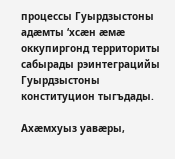процессы Гуырдзыстоны адæмты ‘хсæн æмæ оккупиргонд территориты сабырады рэинтеграцийы Гуырдзыстоны конституцион тыгъдады.

Ахæмхуыз уавæры,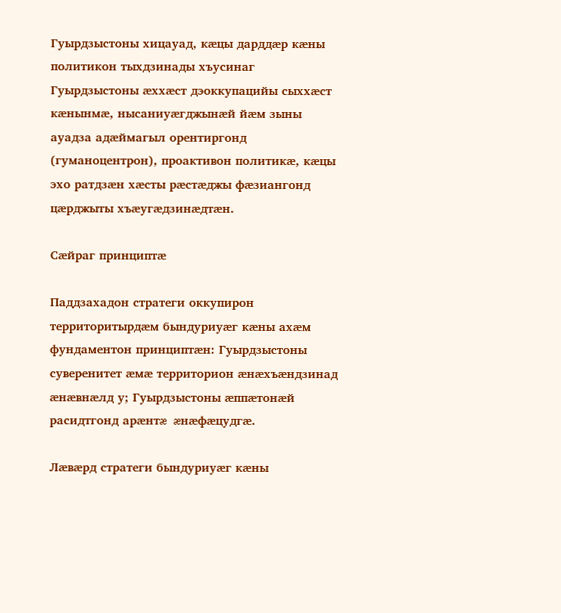Гуырдзыстоны хицауад, кæцы дарддæр кæны политикон тыхдзинады хъусинаг Гуырдзыстоны æххæст дэоккупацийы сыххæст кæнынмæ, нысаниуæгджынæй йæм зыны ауадза адæймагыл орентиргонд (гуманоцентрон), проактивон политикæ, кæцы эхо ратдзæн хæсты рæстæджы фæзиангонд цæрджыты хъæугæдзинæдтæн.

Сæйраг принциптæ

Паддзахадон стратеги оккупирон территоритырдæм бындуриуæг кæны ахæм фундаментон принциптæн: Гуырдзыстоны суверенитет æмæ территорион æнæхъæндзинад æнæвнæлд у; Гуырдзыстоны æппæтонæй расидтгонд арæнтæ æнæфæцудгæ.

Лæвæрд стратеги бындуриуæг кæны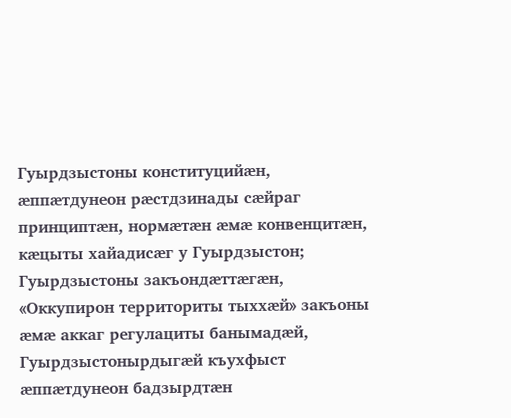Гуырдзыстоны конституцийæн, æппæтдунеон рæстдзинады сæйраг принциптæн, нормæтæн æмæ конвенцитæн, кæцыты хайадисæг у Гуырдзыстон; Гуырдзыстоны закъондæттæгæн, «Оккупирон территориты тыххæй» закъоны æмæ аккаг регулациты банымадæй, Гуырдзыстонырдыгæй къухфыст æппæтдунеон бадзырдтæн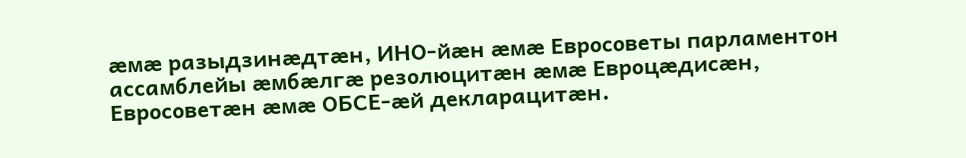æмæ разыдзинæдтæн, ИНО-йæн æмæ Евросоветы парламентон ассамблейы æмбæлгæ резолюцитæн æмæ Евроцæдисæн, Евросоветæн æмæ ОБСЕ-æй декларацитæн.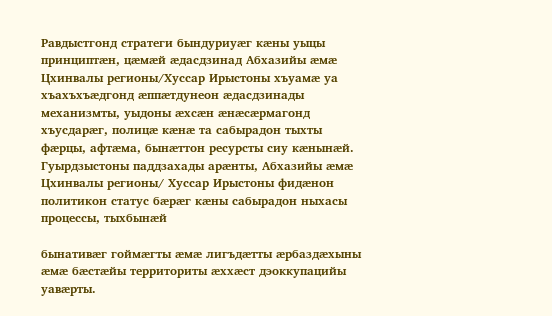Равдыстгонд стратеги бындуриуæг кæны уыцы принциптæн, цæмæй æдасдзинад Абхазийы æмæ Цхинвалы регионы/Хуссар Ирыстоны хъуамæ уа хъахъхъæдгонд æппæтдунеон æдасдзинады механизмты, уыдоны æхсæн æнæсæрмагонд хъусдарæг, полицæ кæнæ та сабырадон тыхты фæрцы, афтæма, бынæттон ресурсты сиу кæнынæй.
Гуырдзыстоны паддзахады арæнты, Абхазийы æмæ Цхинвалы регионы/ Хуссар Ирыстоны фидæнон политикон статус бæрæг кæны сабырадон ныхасы процессы, тыхбынæй

бынативæг гоймæгты æмæ лигъдæтты æрбаздæхыны æмæ бæстæйы территориты æххæст дэоккупацийы уавæрты.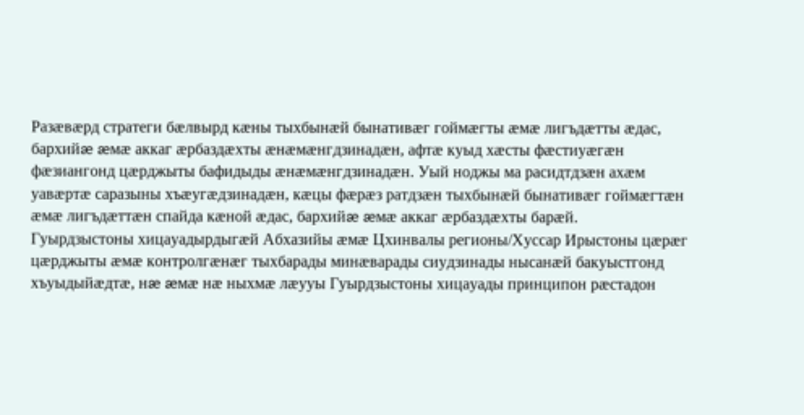Разæвæрд стратеги бæлвырд кæны тыхбынæй бынативæг гоймæгты æмæ лигъдæтты æдас, бархийæ æмæ аккаг æрбаздæхты æнæмæнгдзинадæн, афтæ куыд хæсты фæстиуæгæн фæзиангонд цæрджыты бафидыды æнæмæнгдзинадæн. Уый ноджы ма расидтдзæн ахæм уавæртæ саразыны хъæугæдзинадæн, кæцы фæрæз ратдзæн тыхбынæй бынативæг гоймæгтæн æмæ лигъдæттæн спайда кæной æдас, бархийæ æмæ аккаг æрбаздæхты барæй.
Гуырдзыстоны хицауадырдыгæй Абхазийы æмæ Цхинвалы регионы/Хуссар Ирыстоны цæрæг цæрджыты æмæ контролгæнæг тыхбарады минæварады сиудзинады нысанæй бакуыстгонд хъуыдыйæдтæ, нæ æмæ нæ ныхмæ лæууы Гуырдзыстоны хицауады принципон рæстадон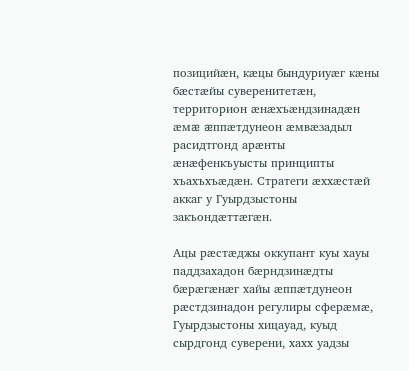позицийæн, кæцы бындуриуæг кæны бæстæйы суверенитетæн, территорион æнæхъæндзинадæн æмæ æппæтдунеон æмвæзадыл расидтгонд арæнты æнæфенкъуысты принципты хъахъхъæдæн. Стратеги æххæстæй аккаг у Гуырдзыстоны закъондæттæгæн.

Ацы рæстæджы оккупант куы хауы паддзахадон бæрндзинæдты бæрæгæнæг хайы æппæтдунеон рæстдзинадон регулиры сферæмæ, Гуырдзыстоны хицауад, куыд сырдгонд суверени, хахх уадзы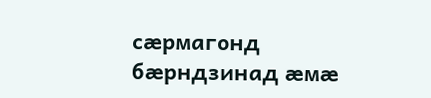сæрмагонд бæрндзинад æмæ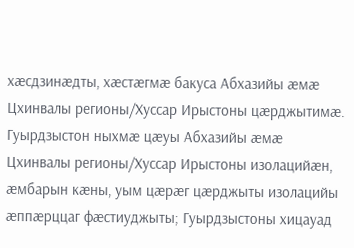хæсдзинæдты, хæстæгмæ бакуса Абхазийы æмæ Цхинвалы регионы/Хуссар Ирыстоны цæрджытимæ.
Гуырдзыстон ныхмæ цæуы Абхазийы æмæ Цхинвалы регионы/Хуссар Ирыстоны изолацийæн, æмбарын кæны, уым цæрæг цæрджыты изолацийы æппæрццаг фæстиуджыты; Гуырдзыстоны хицауад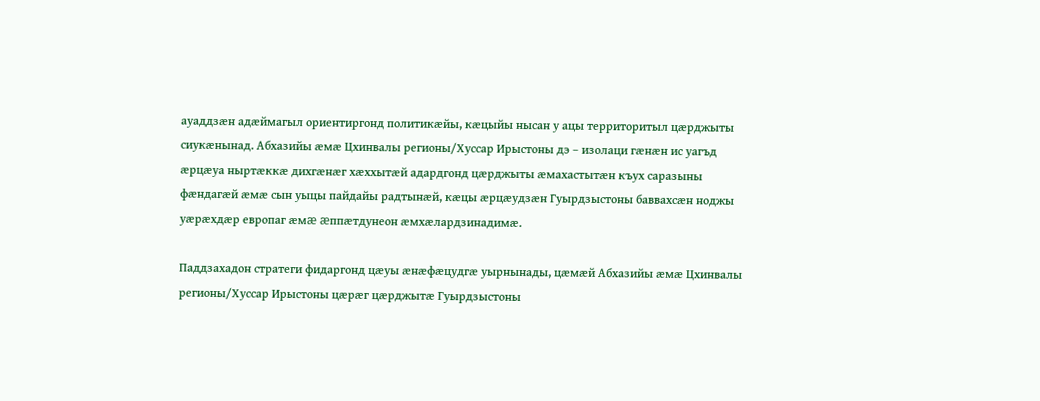ауаддзæн адæймагыл ориентиргонд политикæйы, кæцыйы нысан у ацы территоритыл цæрджыты сиукæнынад. Абхазийы æмæ Цхинвалы регионы/Хуссар Ирыстоны дэ – изолаци гæнæн ис уагъд æрцæуа ныртæккæ дихгæнæг хæххытæй адардгонд цæрджыты æмахастытæн къух саразыны фæндагæй æмæ сын уыцы пайдайы радтынæй, кæцы æрцæудзæн Гуырдзыстоны баввахсæн ноджы уæрæхдæр европаг æмæ æппæтдунеон æмхæлардзинадимæ.

Паддзахадон стратеги фидаргонд цæуы æнæфæцудгæ уырнынады, цæмæй Абхазийы æмæ Цхинвалы регионы/Хуссар Ирыстоны цæрæг цæрджытæ Гуырдзыстоны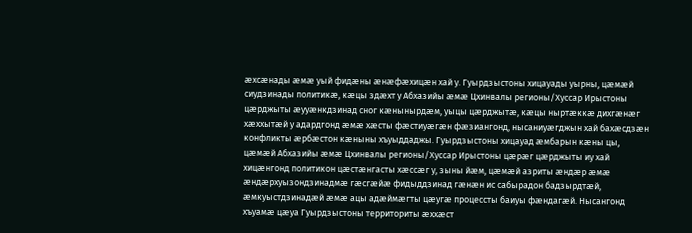æхсæнады æмæ уый фидæны æнæфæхицæн хай у. Гуырдзыстоны хицауады уырны, цæмæй сиудзинады политикæ, кæцы здæхт у Абхазийы æмæ Цхинвалы регионы/Хуссар Ирыстоны цæрджыты æууæнкдзинад сног кæнынырдæм, уыцы цæрджытæ, кæцы ныртæккæ дихгæнæг хæххытæй у адардгонд æмæ хæсты фæстиуæгæн фæзиангонд, нысаниуæгджын хай бахæсдзæн конфликты æрбæстон кæныны хъуыддаджы. Гуырдзыстоны хицауад æмбарын кæны цы, цæмæй Абхазийы æмæ Цхинвалы регионы/Хуссар Ирыстоны цæрæг цæрджыты иу хай хицæнгонд политикон цæстæнгасты хæссæг у, зыны йæм, цæмæй азриты æндæр æмæ æндæрхуызондзинадмæ гæсгæйæ фидыддзинад гæнæн ис сабырадон бадзырдтæй, æмкуыстдзинадæй æмæ ацы адæймæгты цæугæ процессты баиуы фæндагæй. Нысангонд хъуамæ цæуа Гуырдзыстоны территориты æххæст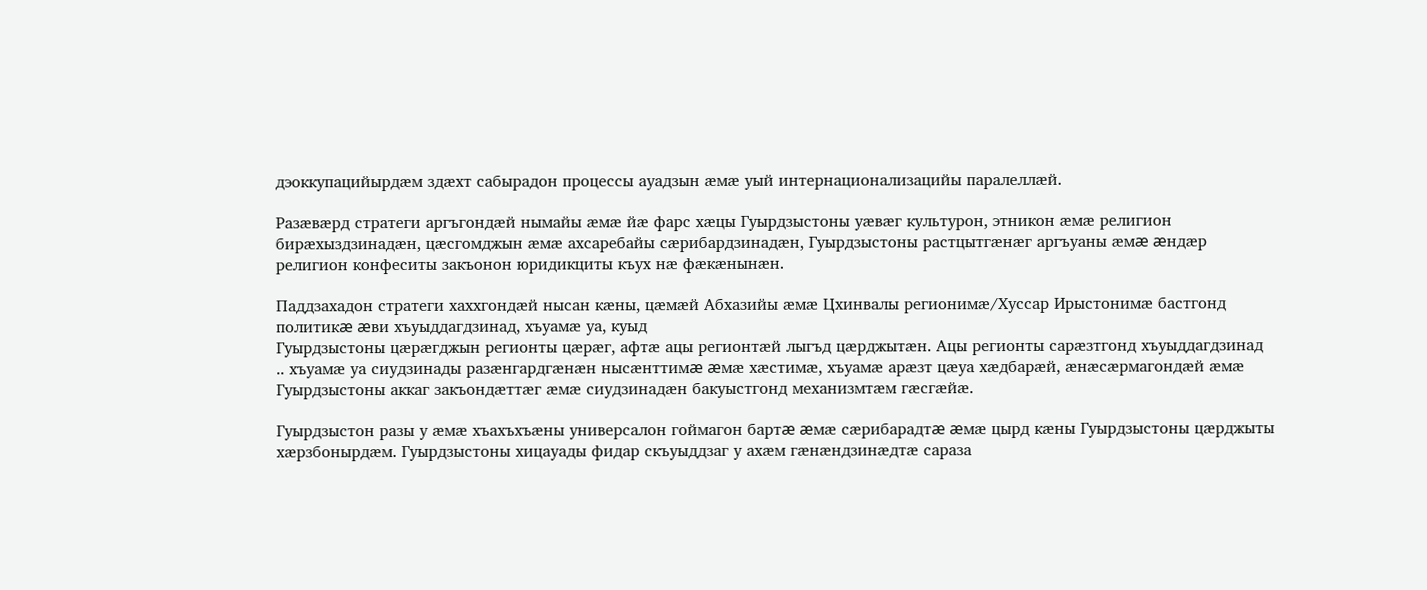дэоккупацийырдæм здæхт сабырадон процессы ауадзын æмæ уый интернационализацийы паралеллæй.

Разæвæрд стратеги аргъгондæй нымайы æмæ йæ фарс хæцы Гуырдзыстоны уæвæг культурон, этникон æмæ религион бирæхыздзинадæн, цæсгомджын æмæ ахсаребайы сæрибардзинадæн, Гуырдзыстоны растцытгæнæг аргъуаны æмæ æндæр религион конфеситы закъонон юридикциты къух нæ фæкæнынæн.

Паддзахадон стратеги хаххгондæй нысан кæны, цæмæй Абхазийы æмæ Цхинвалы регионимæ/Хуссар Ирыстонимæ бастгонд политикæ æви хъуыддагдзинад, хъуамæ уа, куыд
Гуырдзыстоны цæрæгджын регионты цæрæг, афтæ ацы регионтæй лыгъд цæрджытæн. Ацы регионты сарæзтгонд хъуыддагдзинад .. хъуамæ уа сиудзинады разæнгардгæнæн нысæнттимæ æмæ хæстимæ, хъуамæ арæзт цæуа хæдбарæй, æнæсæрмагондæй æмæ Гуырдзыстоны аккаг закъондæттæг æмæ сиудзинадæн бакуыстгонд механизмтæм гæсгæйæ.

Гуырдзыстон разы у æмæ хъахъхъæны универсалон гоймагон бартæ æмæ сæрибарадтæ æмæ цырд кæны Гуырдзыстоны цæрджыты хæрзбонырдæм. Гуырдзыстоны хицауады фидар скъуыддзаг у ахæм гæнæндзинæдтæ сараза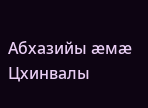Абхазийы æмæ Цхинвалы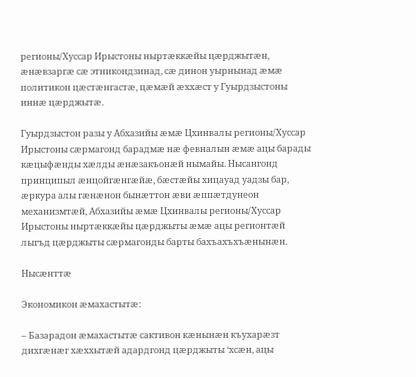регионы/Хуссар Ирыстоны ныртæккæйы цæрджытæн, æнæвзаргæ сæ этникондзинад, сæ динон уырнынад æмæ политикон цæстæнгастæ, цæмæй æххæст у Гуырдзыстоны иннæ цæрджытæ.

Гуырдзыстон разы у Абхазийы æмæ Цхинвалы регионы/Хуссар Ирыстоны сæрмагонд барадмæ нæ февналын æмæ ацы барады кæцыфæнды хæлды æнæзакъонæй нымайы. Нысангонд принципыл æнцойгæнгæйæ, бæстæйы хицауад уадзы бар, æркура алы гæнæнон бынæттон æви æппæтдунеон механизмтæй, Абхазийы æмæ Цхинвалы регионы/Хуссар Ирыстоны ныртæккæйы цæрджыты æмæ ацы регионтæй лыгъд цæрджыты сæрмагонды барты бахъахъхъæнынæн.

Нысæнттæ

Экономикон æмахастытæ:

– Базарадон æмахастытæ сактивон кæнынæн къухарæзт дихгæнæг хæххытæй адардгонд цæрджыты ‘хсæн, ацы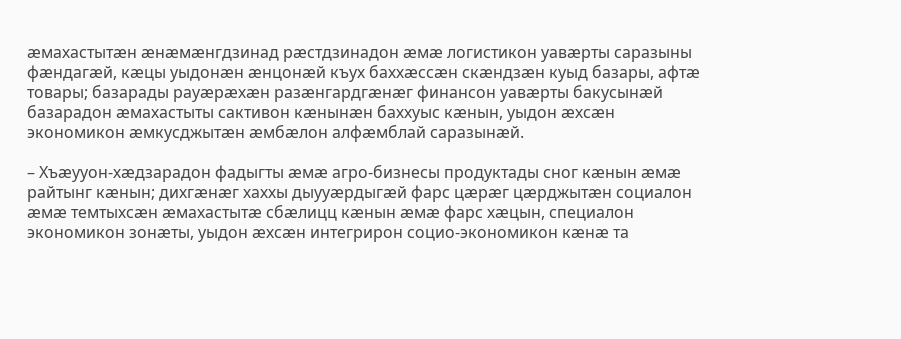æмахастытæн æнæмæнгдзинад рæстдзинадон æмæ логистикон уавæрты саразыны фæндагæй, кæцы уыдонæн æнцонæй къух баххæссæн скæндзæн куыд базары, афтæ товары; базарады рауæрæхæн разæнгардгæнæг финансон уавæрты бакусынæй базарадон æмахастыты сактивон кæнынæн баххуыс кæнын, уыдон æхсæн экономикон æмкусджытæн æмбæлон алфæмблай саразынæй.

– Хъæууон-хæдзарадон фадыгты æмæ агро-бизнесы продуктады сног кæнын æмæ райтынг кæнын; дихгæнæг хаххы дыууæрдыгæй фарс цæрæг цæрджытæн социалон æмæ темтыхсæн æмахастытæ сбæлицц кæнын æмæ фарс хæцын, специалон экономикон зонæты, уыдон æхсæн интегрирон социо-экономикон кæнæ та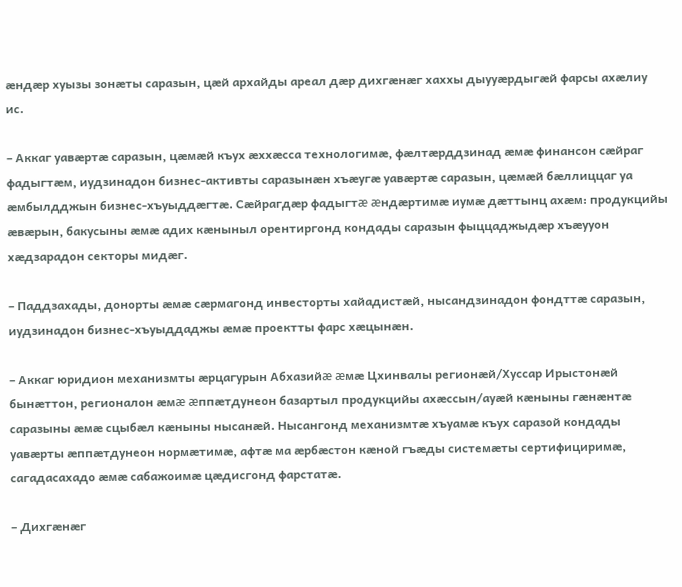æндæр хуызы зонæты саразын, цæй архайды ареал дæр дихгæнæг хаххы дыууæрдыгæй фарсы ахæлиу ис.

– Аккаг уавæртæ саразын, цæмæй къух æххæсса технологимæ, фæлтæрддзинад æмæ финансон сæйраг фадыгтæм, иудзинадон бизнес-активты саразынæн хъæугæ уавæртæ саразын, цæмæй бæллиццаг уа æмбылдджын бизнес-хъуыддæгтæ. Сæйрагдæр фадыгтæ æндæртимæ иумæ дæттынц ахæм: продукцийы æвæрын, бакусыны æмæ адих кæныныл орентиргонд кондады саразын фыццаджыдæр хъæууон хæдзарадон секторы мидæг.

– Паддзахады, донорты æмæ сæрмагонд инвесторты хайадистæй, нысандзинадон фондттæ саразын, иудзинадон бизнес-хъуыддаджы æмæ проектты фарс хæцынæн.

– Аккаг юридион механизмты æрцагурын Абхазийæ æмæ Цхинвалы регионæй/Хуссар Ирыстонæй бынæттон, регионалон æмæ æппæтдунеон базартыл продукцийы ахæссын/ауæй кæныны гæнæнтæ саразыны æмæ сцыбæл кæныны нысанæй. Нысангонд механизмтæ хъуамæ къух саразой кондады уавæрты æппæтдунеон нормæтимæ, афтæ ма æрбæстон кæной гъæды системæты сертифициримæ, сагадасахадо æмæ сабажоимæ цæдисгонд фарстатæ.

– Дихгæнæг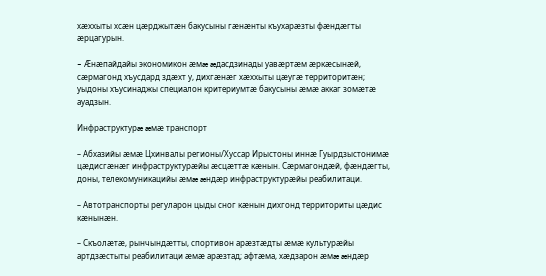хæххыты хсæн цæрджытæн бакусыны гæнæнты къухарæзты фæндæгты æрцагурын.

– Æнæпайдайы экономикон æмæ æдасдзинады уавæртæм æркæсынæй, сæрмагонд хъусдард здæхт у, дихгæнæг хæххыты цæугæ территоритæн; уыдоны хъусинаджы специалон критериумтæ бакусыны æмæ аккаг зомæтæ ауадзын.

Инфраструктурæ æмæ транспорт

– Абхазийы æмæ Цхинвалы регионы/Хуссар Ирыстоны иннæ Гуырдзыстонимæ цæдисгæнæг инфраструктурæйы æсцæттæ кæнын. Сæрмагондæй, фæндæгты, доны, телекомуникацийы æмæ æндæр инфраструктурæйы реабилитаци.

– Автотранспорты регуларон цыды сног кæнын дихгонд территориты цæдис кæнынæн.

– Скъолæтæ, рынчындæтты, спортивон арæзтæдты æмæ культурæйы артдзæстыты реабилитаци æмæ арæзтад; афтæма, хæдзарон æмæ æндæр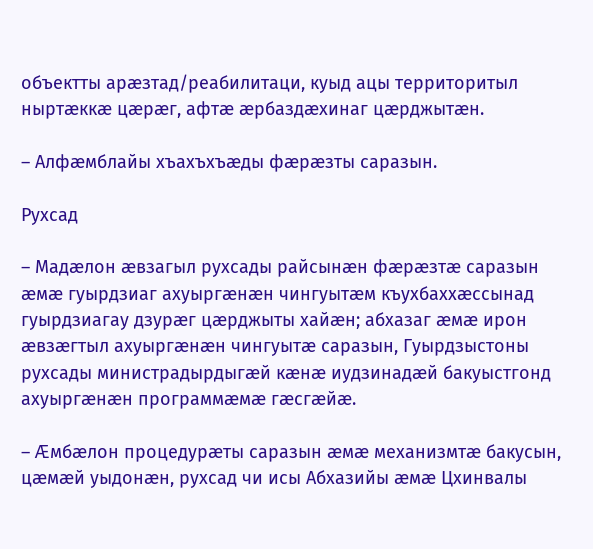объектты арæзтад/реабилитаци, куыд ацы территоритыл ныртæккæ цæрæг, афтæ æрбаздæхинаг цæрджытæн.

– Алфæмблайы хъахъхъæды фæрæзты саразын.

Рухсад

– Мадæлон æвзагыл рухсады райсынæн фæрæзтæ саразын æмæ гуырдзиаг ахуыргæнæн чингуытæм къухбаххæссынад гуырдзиагау дзурæг цæрджыты хайæн; абхазаг æмæ ирон æвзæгтыл ахуыргæнæн чингуытæ саразын, Гуырдзыстоны рухсады министрадырдыгæй кæнæ иудзинадæй бакуыстгонд ахуыргæнæн программæмæ гæсгæйæ.

– Æмбæлон процедурæты саразын æмæ механизмтæ бакусын, цæмæй уыдонæн, рухсад чи исы Абхазийы æмæ Цхинвалы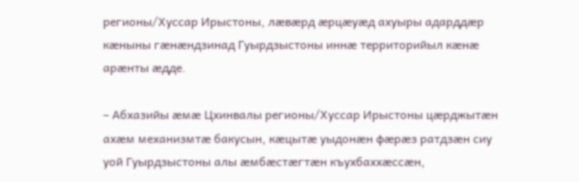регионы/Хуссар Ирыстоны, лæвæрд æрцæуæд ахуыры адарддæр кæныны гæнæндзинад Гуырдзыстоны иннæ территорийыл кæнæ арæнты æдде.

– Абхазийы æмæ Цхинвалы регионы/Хуссар Ирыстоны цæрджытæн ахæм механизмтæ бакусын, кæцытæ уыдонæн фæрæз ратдзæн сиу уой Гуырдзыстоны алы æмбæстæгтæн къухбаххæссæн,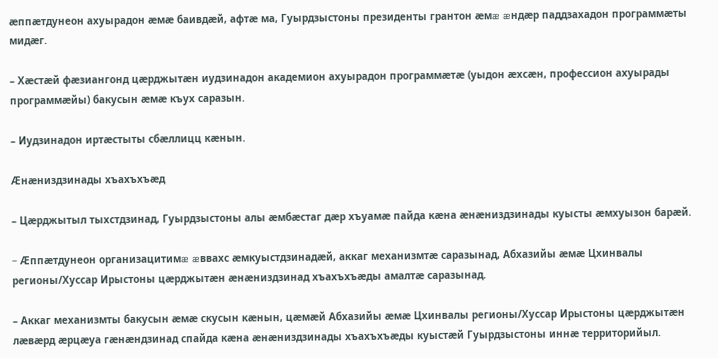æппæтдунеон ахуырадон æмæ баивдæй, афтæ ма, Гуырдзыстоны президенты грантон æмæ æндæр паддзахадон программæты мидæг.

– Хæстæй фæзиангонд цæрджытæн иудзинадон академион ахуырадон программæтæ (уыдон æхсæн, профессион ахуырады программæйы) бакусын æмæ къух саразын.

– Иудзинадон иртæстыты сбæллицц кæнын.

Æнæниздзинады хъахъхъæд

– Цæрджытыл тыхстдзинад, Гуырдзыстоны алы æмбæстаг дæр хъуамæ пайда кæна æнæниздзинады куысты æмхуызон барæй.

– Æппæтдунеон организацитимæ æввахс æмкуыстдзинадæй, аккаг механизмтæ саразынад, Абхазийы æмæ Цхинвалы регионы/Хуссар Ирыстоны цæрджытæн æнæниздзинад хъахъхъæды амалтæ саразынад.

– Аккаг механизмты бакусын æмæ скусын кæнын, цæмæй Абхазийы æмæ Цхинвалы регионы/Хуссар Ирыстоны цæрджытæн лæвæрд æрцæуа гæнæндзинад спайда кæна æнæниздзинады хъахъхъæды куыстæй Гуырдзыстоны иннæ территорийыл.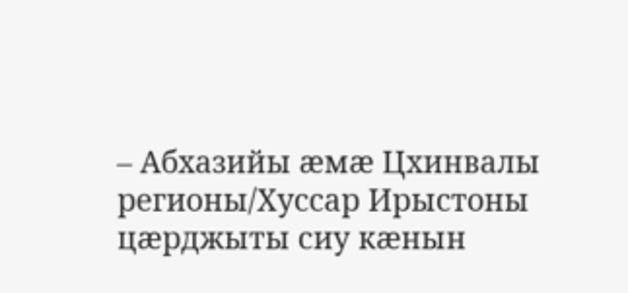– Абхазийы æмæ Цхинвалы регионы/Хуссар Ирыстоны цæрджыты сиу кæнын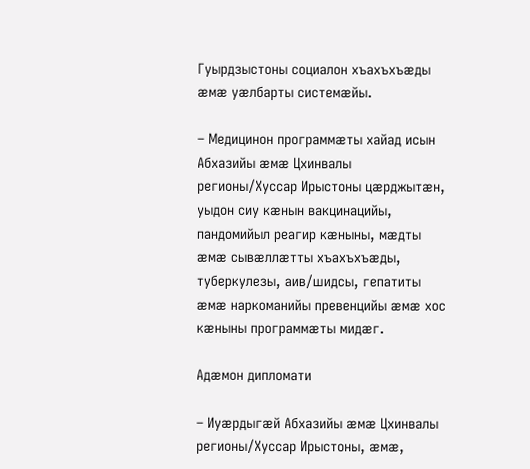Гуырдзыстоны социалон хъахъхъæды æмæ уæлбарты системæйы.

– Медицинон программæты хайад исын Абхазийы æмæ Цхинвалы регионы/Хуссар Ирыстоны цæрджытæн, уыдон сиу кæнын вакцинацийы, пандомийыл реагир кæныны, мæдты æмæ сывæллæтты хъахъхъæды, туберкулезы, аив/шидсы, гепатиты æмæ наркоманийы превенцийы æмæ хос кæныны программæты мидæг.

Адæмон дипломати

– Иуæрдыгæй Абхазийы æмæ Цхинвалы регионы/Хуссар Ирыстоны, æмæ,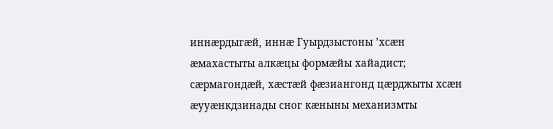иннæрдыгæй, иннæ Гуырдзыстоны ’хсæн æмахастыты алкæцы формæйы хайадист; сæрмагондæй, хæстæй фæзиангонд цæрджыты хсæн æууæнкдзинады сног кæныны механизмты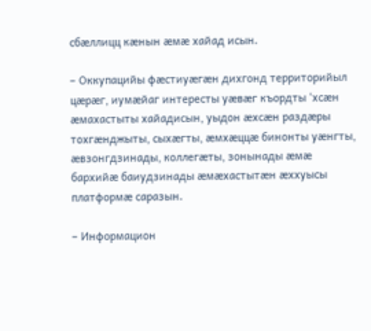сбæллицц кæнын æмæ хайад исын.

– Оккупацийы фæстиуæгæн дихгонд территорийыл цæрæг, иумæйаг интересты уæвæг къордты ‘хсæн æмахастыты хайадисын, уыдон æхсæн раздæры тохгæнджыты, сыхæгты, æмхæццæ бинонты уæнгты, æвзонгдзинады, коллегæты, зонынады æмæ бархийæ баиудзинады æмæхастытæн æххуысы платформæ саразын.

– Информацион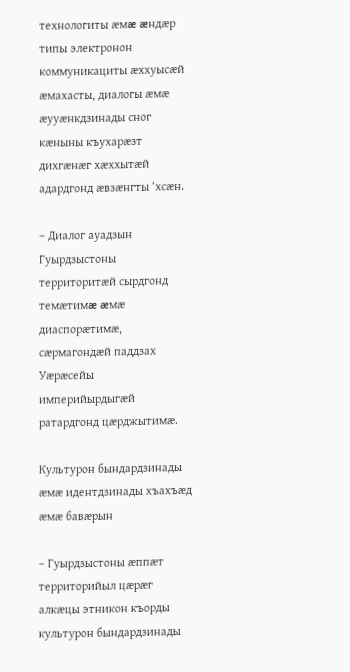технологиты æмæ æндæр типы электронон коммуникациты æххуысæй æмахасты, диалогы æмæ æууæнкдзинады сног кæныны къухарæзт дихгæнæг хæххытæй адардгонд æвзæнгты ‘хсæн.

– Диалог ауадзын Гуырдзыстоны территоритæй сырдгонд темæтимæ æмæ диаспорæтимæ, сæрмагондæй паддзах Уæрæсейы империйырдыгæй ратардгонд цæрджытимæ.

Культурон бындардзинады æмæ идентдзинады хъахъæд æмæ бавæрын

– Гуырдзыстоны æппæт территорийыл цæрæг алкæцы этникон къорды культурон бындардзинады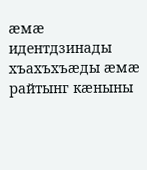æмæ идентдзинады хъахъхъæды æмæ райтынг кæныны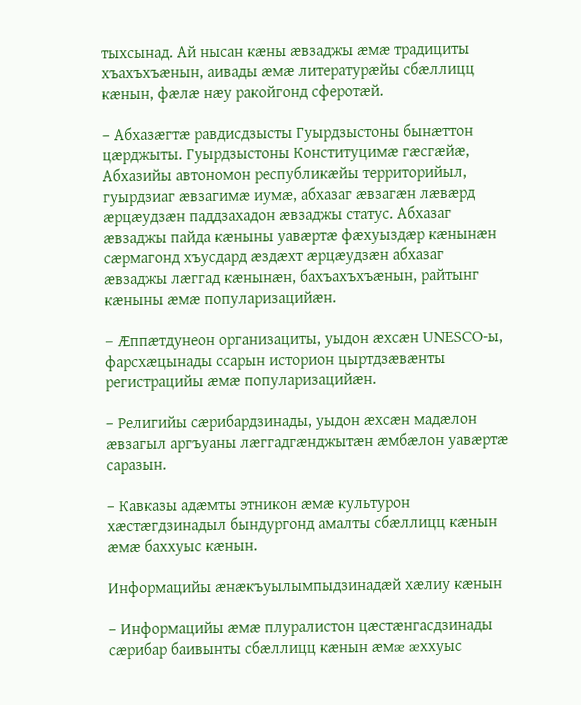тыхсынад. Ай нысан кæны æвзаджы æмæ традициты хъахъхъæнын, аивады æмæ литературæйы сбæллицц кæнын, фæлæ нæу ракойгонд сферотæй.

– Абхазæгтæ равдисдзысты Гуырдзыстоны бынæттон цæрджыты. Гуырдзыстоны Конституцимæ гæсгæйæ, Абхазийы автономон республикæйы территорийыл, гуырдзиаг æвзагимæ иумæ, абхазаг æвзагæн лæвæрд æрцæудзæн паддзахадон æвзаджы статус. Абхазаг æвзаджы пайда кæныны уавæртæ фæхуыздæр кæнынæн сæрмагонд хъусдард æздæхт æрцæудзæн абхазаг æвзаджы лæггад кæнынæн, бахъахъхъæнын, райтынг кæныны æмæ популаризацийæн.

– Æппæтдунеон организациты, уыдон æхсæн UNESCO-ы, фарсхæцынады ссарын историон цыртдзæвæнты регистрацийы æмæ популаризацийæн.

– Религийы сæрибардзинады, уыдон æхсæн мадæлон æвзагыл аргъуаны лæггадгæнджытæн æмбæлон уавæртæ саразын.

– Кавказы адæмты этникон æмæ культурон хæстæгдзинадыл бындургонд амалты сбæллицц кæнын æмæ баххуыс кæнын.

Информацийы æнæкъуылымпыдзинадæй хæлиу кæнын

– Информацийы æмæ плуралистон цæстæнгасдзинады сæрибар баивынты сбæллицц кæнын æмæ æххуыс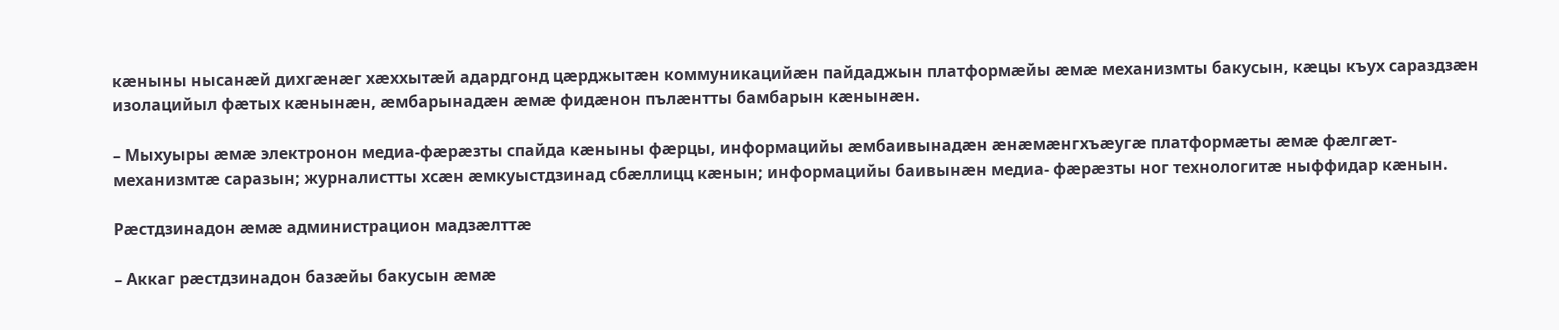кæныны нысанæй дихгæнæг хæххытæй адардгонд цæрджытæн коммуникацийæн пайдаджын платформæйы æмæ механизмты бакусын, кæцы къух сараздзæн изолацийыл фæтых кæнынæн, æмбарынадæн æмæ фидæнон пълæнтты бамбарын кæнынæн.

– Мыхуыры æмæ электронон медиа-фæрæзты спайда кæныны фæрцы, информацийы æмбаивынадæн æнæмæнгхъæугæ платформæты æмæ фæлгæт-механизмтæ саразын; журналистты хсæн æмкуыстдзинад сбæллицц кæнын; информацийы баивынæн медиа- фæрæзты ног технологитæ ныффидар кæнын.

Рæстдзинадон æмæ администрацион мадзæлттæ

– Аккаг рæстдзинадон базæйы бакусын æмæ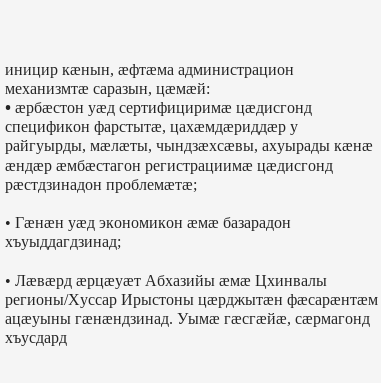иницир кæнын, æфтæма администрацион механизмтæ саразын, цæмæй:
• æрбæстон уæд сертифициримæ цæдисгонд спецификон фарстытæ, цахæмдæриддæр у райгуырды, мæлæты, чындзæхсæвы, ахуырады кæнæ æндæр æмбæстагон регистрациимæ цæдисгонд рæстдзинадон проблемæтæ;

• Гæнæн уæд экономикон æмæ базарадон хъуыддагдзинад;

• Лæвæрд æрцæуæт Абхазийы æмæ Цхинвалы регионы/Хуссар Ирыстоны цæрджытæн фæсарæнтæм ацæуыны гæнæндзинад. Уымæ гæсгæйæ, сæрмагонд хъусдард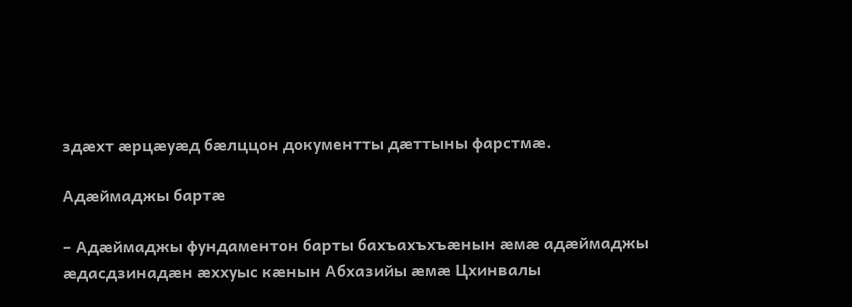здæхт æрцæуæд бæлццон документты дæттыны фарстмæ.

Адæймаджы бартæ

– Адæймаджы фундаментон барты бахъахъхъæнын æмæ адæймаджы æдасдзинадæн æххуыс кæнын Абхазийы æмæ Цхинвалы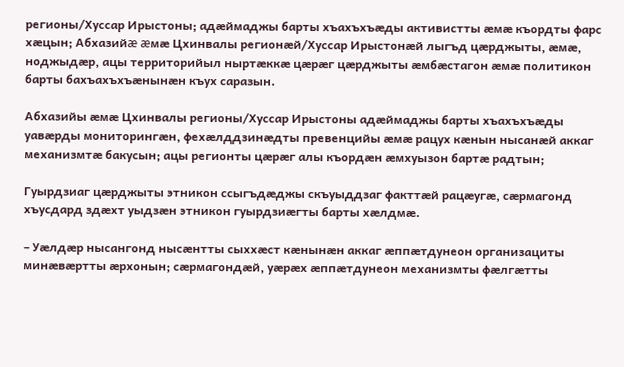регионы/Хуссар Ирыстоны; адæймаджы барты хъахъхъæды активистты æмæ къордты фарс хæцын; Абхазийæ æмæ Цхинвалы регионæй/Хуссар Ирыстонæй лыгъд цæрджыты, æмæ, ноджыдæр, ацы территорийыл ныртæккæ цæрæг цæрджыты æмбæстагон æмæ политикон барты бахъахъхъæнынæн къух саразын.

Абхазийы æмæ Цхинвалы регионы/Хуссар Ирыстоны адæймаджы барты хъахъхъæды уавæрды мониторингæн, фехæлддзинæдты превенцийы æмæ рацух кæнын нысанæй аккаг механизмтæ бакусын; ацы регионты цæрæг алы къордæн æмхуызон бартæ радтын;

Гуырдзиаг цæрджыты этникон ссыгъдæджы скъуыддзаг факттæй рацæугæ, сæрмагонд хъусдард здæхт уыдзæн этникон гуырдзиæгты барты хæлдмæ.

– Уæлдæр нысангонд нысæнтты сыххæст кæнынæн аккаг æппæтдунеон организациты минæвæртты æрхонын; сæрмагондæй, уæрæх æппæтдунеон механизмты фæлгæтты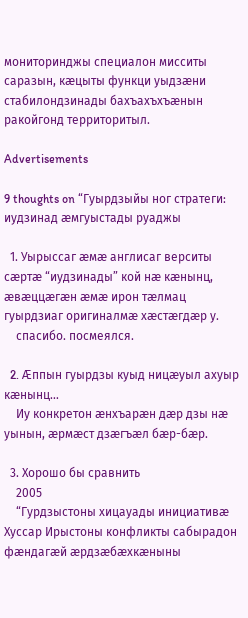мониторинджы специалон мисситы саразын, кæцыты функци уыдзæни стабилондзинады бахъахъхъæнын ракойгонд территоритыл.

Advertisements

9 thoughts on “Гуырдзыйы ног стратеги: иудзинад æмгуыстады руаджы

  1. Уырыссаг æмæ англисаг верситы сæртæ “иудзинады” кой нæ кæнынц, æвæццæгæн æмæ ирон тæлмац гуырдзиаг оригиналмæ хæстæгдæр у.
    спасибо. посмеялся.

  2. Æппын гуырдзы куыд ницæуыл ахуыр кæнынц…
    Иу конкретон æнхъарæн дæр дзы нæ уынын, æрмæст дзæгъæл бæр-бæр.

  3. Хорошо бы сравнить
    2005
    “Гурдзыстоны хицауады инициативæ Хуссар Ирыстоны конфликты сабырадон фæндагæй æрдзæбæхкæныны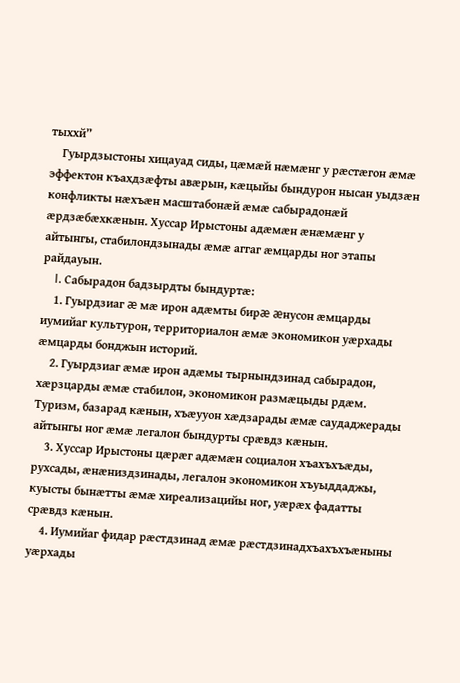тыххй”
    Гуырдзыстоны хицауад сиды, цæмæй нæмæнг у рæстæгон æмæ эффектон къахдзæфты авæрын, кæцыйы бындурон нысан уыдзæн конфликты нæхъæн масштабонæй æмæ сабырадонæй æрдзæбæхкæнын. Хуссар Ирыстоны адæмæн æнæмæнг у айтынгы, стабилондзынады æмæ аггаг æмцарды ног этапы райдауын.
    I. Сабырадон бадзырдты бындуртæ:
    1. Гуырдзиаг æ мæ ирон адæмты бирæ æнусон æмцарды иумийаг культурон, территориалон æмæ экономикон уæрхады æмцарды бонджын историй.
    2. Гуырдзиаг æмæ ирон адæмы тырнындзинад сабырадон, хæрзцарды æмæ стабилон, экономикон размæцыды рдæм. Туризм, базарад кæнын, хъæууон хæдзарады æмæ саудаджерады айтынгы ног æмæ легалон бындурты срæвдз кæнын.
    3. Хуссар Ирыстоны цæрæг адæмæн социалон хъахъхъæды, рухсады, æнæниздзинады, легалон экономикон хъуыддаджы, куысты бынæтты æмæ хиреализацийы ног, уæрæх фадатты срæвдз кæнын.
    4. Иумийаг фидар рæстдзинад æмæ рæстдзинадхъахъхъæныны уæрхады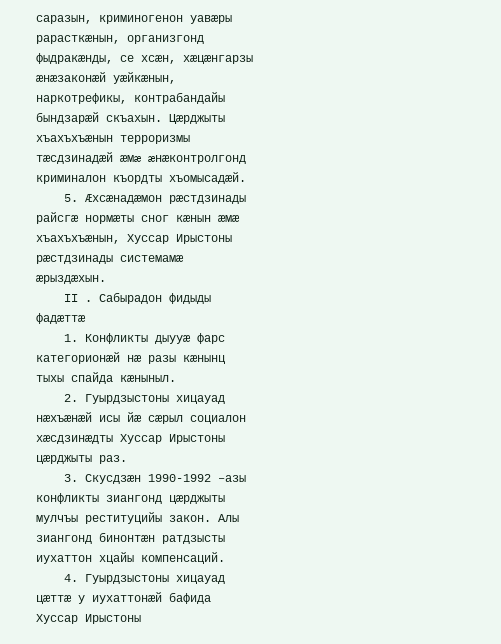саразын, криминогенон уавæры рарасткæнын, организгонд фыдракæнды, се хсæн, хæцæнгарзы æнæзаконæй уæйкæнын, наркотрефикы, контрабандайы бындзарæй скъахын. Цæрджыты хъахъхъæнын терроризмы тæсдзинадæй æмæ æнæконтролгонд криминалон къордты хъомысадæй.
    5. Æхсæнадæмон рæстдзинады райсгæ нормæты сног кæнын æмæ хъахъхъæнын, Хуссар Ирыстоны рæстдзинады системамæ æрыздæхын.
    II . Сабырадон фидыды фадæттæ
    1. Конфликты дыууæ фарс категорионæй нæ разы кæнынц тыхы спайда кæныныл.
    2. Гуырдзыстоны хицауад нæхъæнæй исы йæ сæрыл социалон хæсдзинæдты Хуссар Ирыстоны цæрджыты раз.
    3. Скусдзæн 1990-1992 –азы конфликты зиангонд цæрджыты мулчъы реституцийы закон. Алы зиангонд бинонтæн ратдзысты иухаттон хцайы компенсаций.
    4. Гуырдзыстоны хицауад цæттæ у иухаттонæй бафида Хуссар Ирыстоны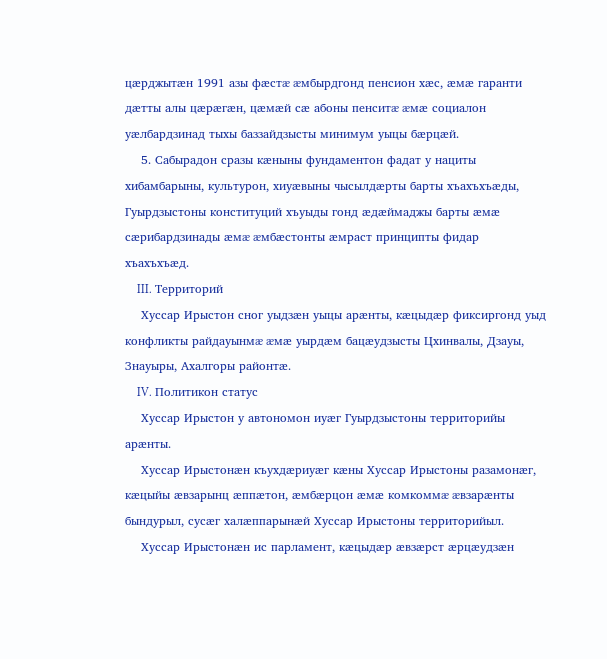цæрджытæн 1991 азы фæстæ æмбырдгонд пенсион хæс, æмæ гаранти дæтты алы цæрæгæн, цæмæй сæ абоны пенситæ æмæ социалон уæлбардзинад тыхы баззайдзысты минимум уыцы бæрцæй.
    5. Сабырадон сразы кæныны фундаментон фадат у нациты хибамбарыны, культурон, хиуæвыны чысылдæрты барты хъахъхъæды, Гуырдзыстоны конституций хъуыды гонд æдæймаджы барты æмæ сæрибардзинады æмæ æмбæстонты æмраст принципты фидар хъахъхъæд.
    III. Территорий
    Хуссар Ирыстон сног уыдзæн уыцы арæнты, кæцыдæр фиксиргонд уыд конфликты райдауынмæ æмæ уырдæм бацæудзысты Цхинвалы, Дзауы, Знауыры, Ахалгоры районтæ.
    IV. Политикон статус
    Хуссар Ирыстон у автономон иуæг Гуырдзыстоны территорийы арæнты.
    Хуссар Ирыстонæн къухдæриуæг кæны Хуссар Ирыстоны разамонæг, кæцыйы æвзарынц æппæтон, æмбæрцон æмæ комкоммæ æвзарæнты бындурыл, сусæг халæппарынæй Хуссар Ирыстоны территорийыл.
    Хуссар Ирыстонæн ис парламент, кæцыдæр æвзæрст æрцæудзæн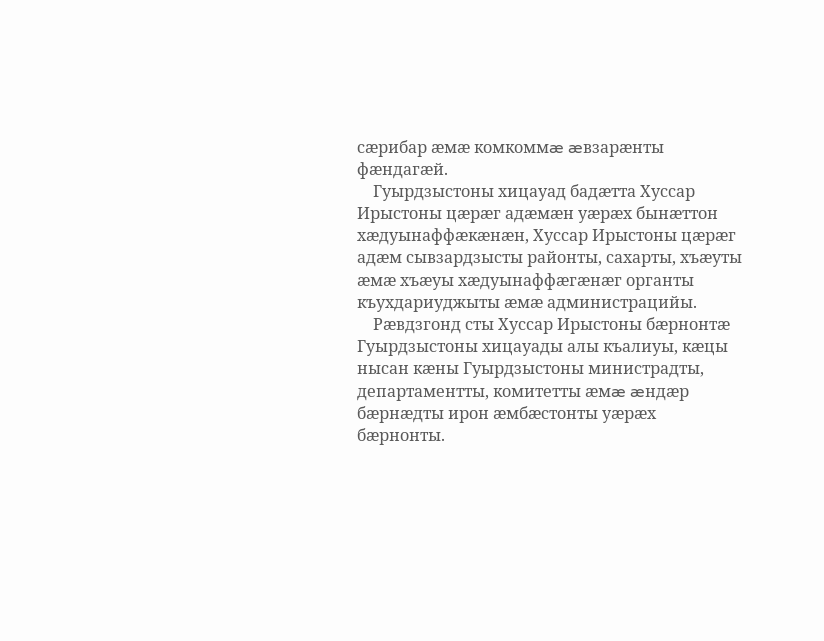сæрибар æмæ комкоммæ æвзарæнты фæндагæй.
    Гуырдзыстоны хицауад бадæтта Хуссар Ирыстоны цæрæг адæмæн уæрæх бынæттон хæдуынаффæкæнæн, Хуссар Ирыстоны цæрæг адæм сывзардзысты районты, сахарты, хъæуты æмæ хъæуы хæдуынаффæгæнæг органты къухдариуджыты æмæ администрацийы.
    Рæвдзгонд сты Хуссар Ирыстоны бæрнонтæ Гуырдзыстоны хицауады алы къалиуы, кæцы нысан кæны Гуырдзыстоны министрадты, департаментты, комитетты æмæ æндæр бæрнæдты ирон æмбæстонты уæрæх бæрнонты.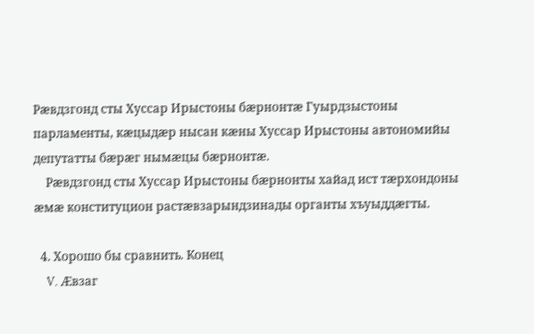Рæвдзгонд сты Хуссар Ирыстоны бæрнонтæ Гуырдзыстоны парламенты, кæцыдæр нысан кæны Хуссар Ирыстоны автономийы депутатты бæрæг нымæцы бæрнонтæ.
    Рæвдзгонд сты Хуссар Ирыстоны бæрнонты хайад ист тæрхондоны æмæ конституцион растæвзарындзинады органты хъуыддæгты.

  4. Хорошо бы сравнить. Конец
    V. Æвзаг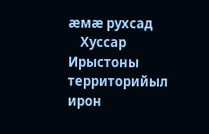æмæ рухсад
    Хуссар Ирыстоны территорийыл ирон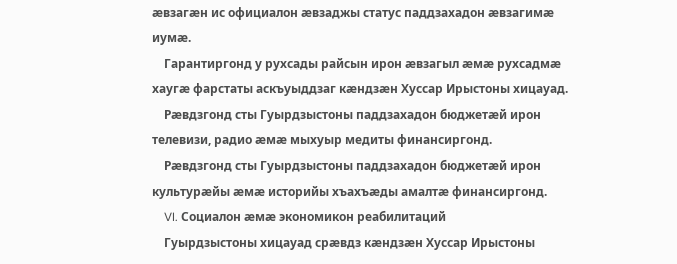æвзагæн ис официалон æвзаджы статус паддзахадон æвзагимæ иумæ.
    Гарантиргонд у рухсады райсын ирон æвзагыл æмæ рухсадмæ хаугæ фарстаты аскъуыддзаг кæндзæн Хуссар Ирыстоны хицауад.
    Рæвдзгонд сты Гуырдзыстоны паддзахадон бюджетæй ирон телевизи, радио æмæ мыхуыр медиты финансиргонд.
    Рæвдзгонд сты Гуырдзыстоны паддзахадон бюджетæй ирон культурæйы æмæ историйы хъахъæды амалтæ финансиргонд.
    VI. Социалон æмæ экономикон реабилитаций
    Гуырдзыстоны хицауад срæвдз кæндзæн Хуссар Ирыстоны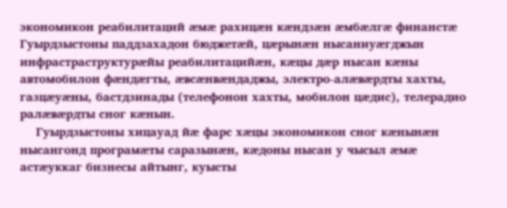экономикон реабилитаций æмæ рахицæн кæндзæн æмбæлгæ финанстæ Гуырдзыстоны паддзахадон бюджетæй, цæрынæн нысаниуæгджын инфрастраструктурæйы реабилитацийæн, кæцы дæр нысан кæны автомобилон фæндæгты, æвсæнвæндаджы, электро-алæвæрдты хахты, газцæуæны, бастдзинады (телефонон хахты, мобилон цæдис), телерадио ралæвæрдты сног кæнын.
    Гуырдзыстоны хицауад йæ фарс хæцы экономикон сног кæнынæн нысангонд програмæты саразынæн, кæдоны нысан у чысыл æмæ астæуккаг бизнесы айтынг, куысты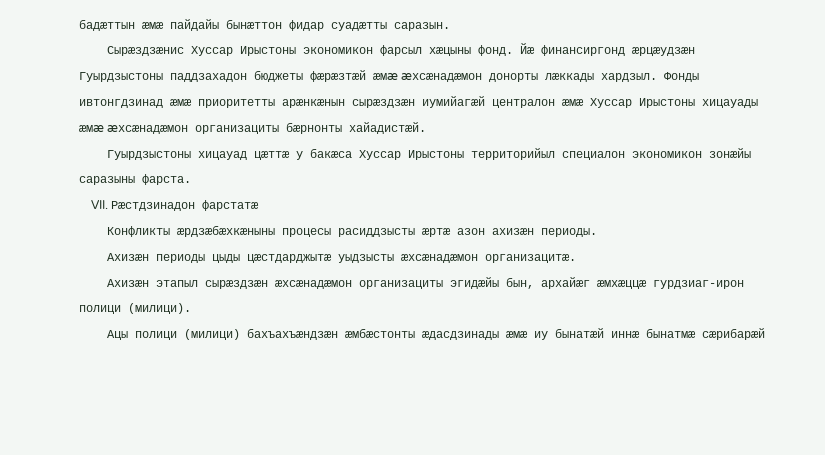бадæттын æмæ пайдайы бынæттон фидар суадæтты саразын.
    Сырæздзæнис Хуссар Ирыстоны экономикон фарсыл хæцыны фонд. Йæ финансиргонд æрцæудзæн Гуырдзыстоны паддзахадон бюджеты фæрæзтæй æмæ æхсæнадæмон донорты лæккады хардзыл. Фонды ивтонгдзинад æмæ приоритетты арæнкæнын сырæздзæн иумийагæй централон æмæ Хуссар Ирыстоны хицауады æмæ æхсæнадæмон организациты бæрнонты хайадистæй.
    Гуырдзыстоны хицауад цæттæ у бакæса Хуссар Ирыстоны территорийыл специалон экономикон зонæйы саразыны фарста.
    VII. Рæстдзинадон фарстатæ
    Конфликты æрдзæбæхкæныны процесы расиддзысты æртæ азон ахизæн периоды.
    Ахизæн периоды цыды цæстдарджытæ уыдзысты æхсæнадæмон организацитæ.
    Ахизæн этапыл сырæздзæн æхсæнадæмон организациты эгидæйы бын, архайæг æмхæццæ гурдзиаг-ирон полици (милици).
    Ацы полици (милици) бахъахъæндзæн æмбæстонты æдасдзинады æмæ иу бынатæй иннæ бынатмæ сæрибарæй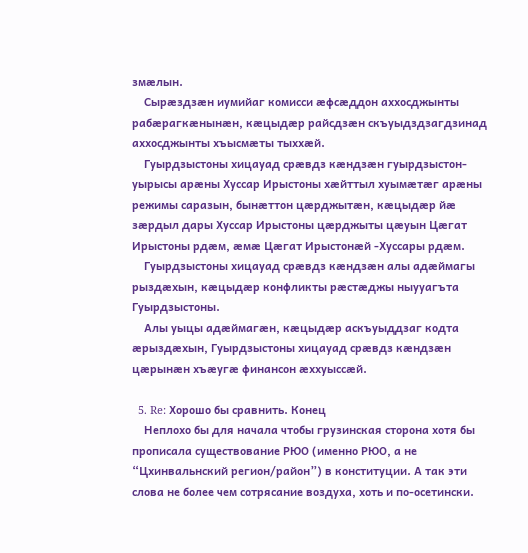змæлын.
    Сырæздзæн иумийаг комисси æфсæддон аххосджынты рабæрагкæнынæн, кæцыдæр райсдзæн скъуыдздзагдзинад аххосджынты хъысмæты тыххæй.
    Гуырдзыстоны хицауад срæвдз кæндзæн гуырдзыстон- уырысы арæны Хуссар Ирыстоны хæйттыл хуымæтæг арæны режимы саразын, бынæттон цæрджытæн, кæцыдæр йæ зæрдыл дары Хуссар Ирыстоны цæрджыты цæуын Цæгат Ирыстоны рдæм, æмæ Цæгат Ирыстонæй -Хуссары рдæм.
    Гуырдзыстоны хицауад срæвдз кæндзæн алы адæймагы рыздæхын, кæцыдæр конфликты рæстæджы ныууагъта Гуырдзыстоны.
    Алы уыцы адæймагæн, кæцыдæр аскъуыддзаг кодта æрыздæхын, Гуырдзыстоны хицауад срæвдз кæндзæн цæрынæн хъæугæ финансон æххуыссæй.

  5. Re: Хорошо бы сравнить. Конец
    Неплохо бы для начала чтобы грузинская сторона хотя бы прописала существование РЮО (именно РЮО, а не “Цхинвальнский регион/район”) в конституции. А так эти слова не более чем сотрясание воздуха, хоть и по-осетински.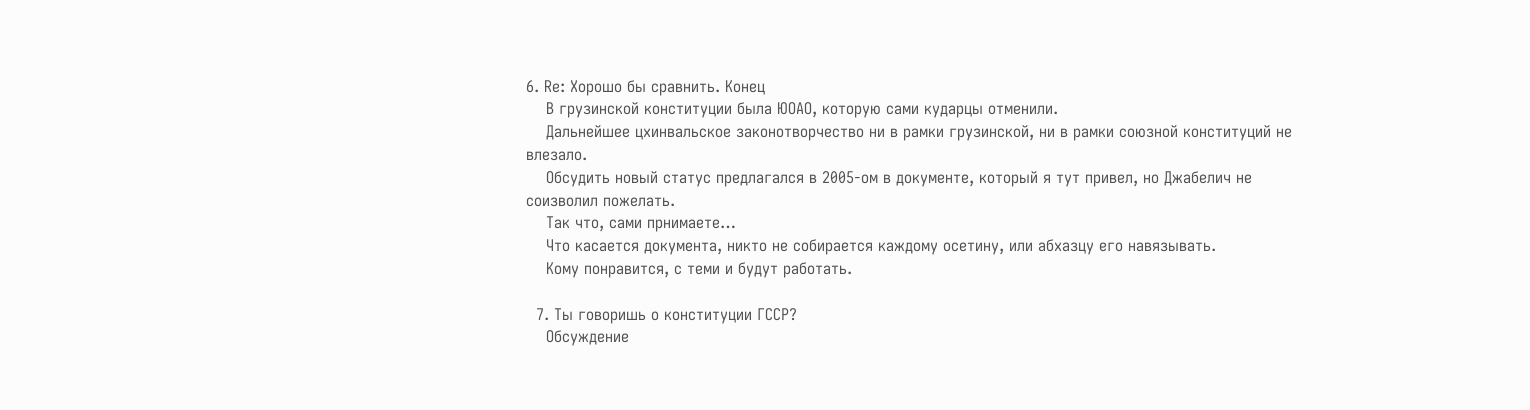6. Re: Хорошо бы сравнить. Конец
    В грузинской конституции была ЮОАО, которую сами кударцы отменили.
    Дальнейшее цхинвальское законотворчество ни в рамки грузинской, ни в рамки союзной конституций не влезало.
    Обсудить новый статус предлагался в 2005-ом в документе, который я тут привел, но Джабелич не соизволил пожелать.
    Так что, сами прнимаете…
    Что касается документа, никто не собирается каждому осетину, или абхазцу его навязывать.
    Кому понравится, с теми и будут работать.

  7. Ты говоришь о конституции ГССР?
    Обсуждение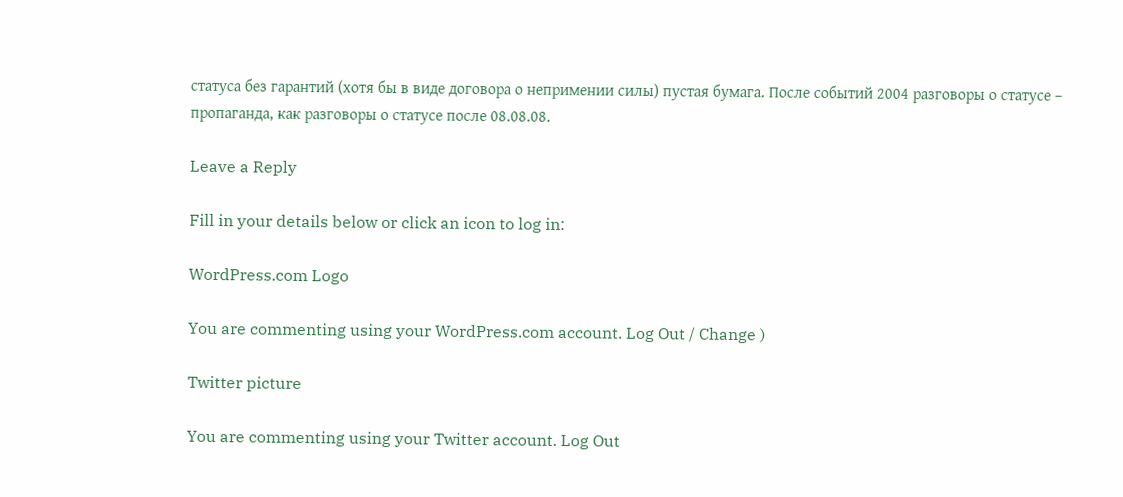статуса без гарантий (хотя бы в виде договора о непримении силы) пустая бумага. После событий 2004 разговоры о статусе – пропаганда, как разговоры о статусе после 08.08.08.

Leave a Reply

Fill in your details below or click an icon to log in:

WordPress.com Logo

You are commenting using your WordPress.com account. Log Out / Change )

Twitter picture

You are commenting using your Twitter account. Log Out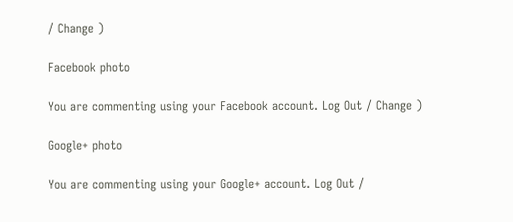/ Change )

Facebook photo

You are commenting using your Facebook account. Log Out / Change )

Google+ photo

You are commenting using your Google+ account. Log Out /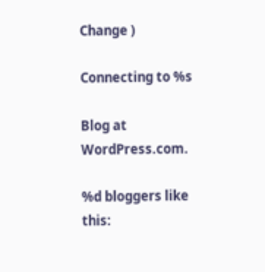Change )

Connecting to %s

Blog at WordPress.com.

%d bloggers like this: